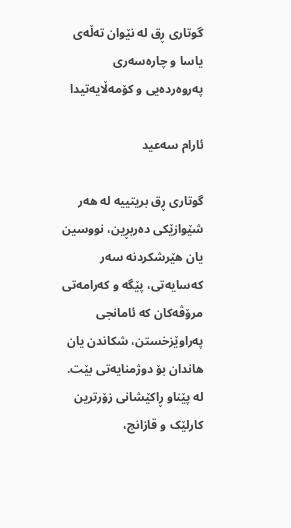گوتاری ڕق لە نێوان تەڵەی یاسا و چارەسەری پەروەردەیی و کۆمەڵایەتیدا

ئارام سەعید

گوتاری ڕق بریتییە لە هەر شێوازێکی دەربڕین، نووسین یان هێرشکردنە سەر کەسایەتی، پێگە و کەرامەتی مرۆڤەکان کە ئامانجی پەراوێزخستن، شکاندن یان هاندان بۆ دوژمنایەتی بێت. لە پێناو ڕاکێشانی زۆرترین کارلێک و قازانج،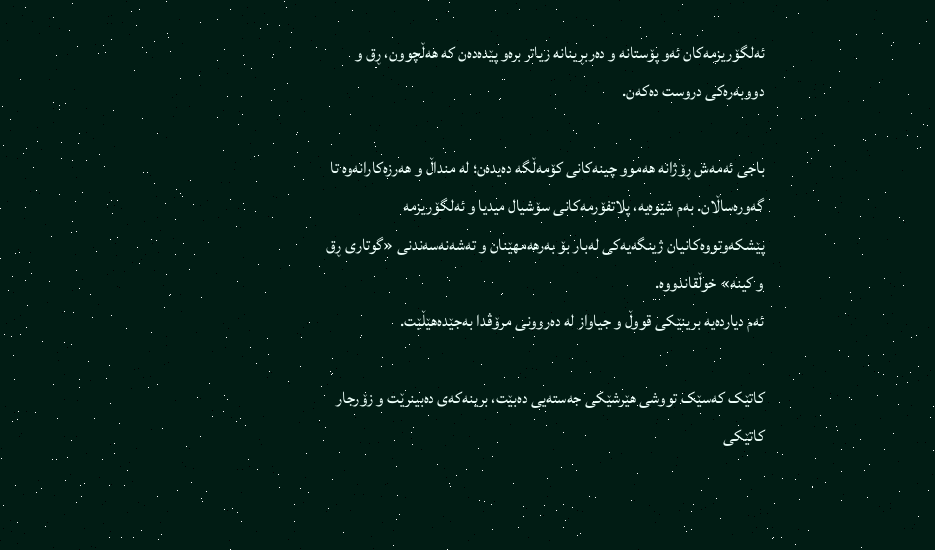ئەلگۆریزمەکان ئەو پۆستانە و دەربڕینانە زیاتر برەو پێدەدەن کە هەڵچوون، ڕق و دووبەرەکی دروست دەکەن.

باجی ئەمەش ڕۆژانە هەموو چینەکانی کۆمەڵگە دەیدەن؛ لە منداڵ و هەرزەکارانەوە تا گەورەساڵان. بەم شێوەیە، پلاتفۆرمەکانی سۆشیال میدیا و ئەلگۆریزمە پێشکەوتووەکانیان ژینگەیەکی لەبار بۆ بەرهەمهێنان و تەشەنەسەندنی «گوتاری ڕق و کینە» خوڵقاندووە.
ئەم دیاردەیە برینێکی قووڵ و جیاواز لە دەروونی مرۆڤدا بەجێدەهێڵێت.

کاتێک کەسێک تووشی هێرشێکی جەستەیی دەبێت، برینەکەی دەبینرێت و زۆرجار کاتێکی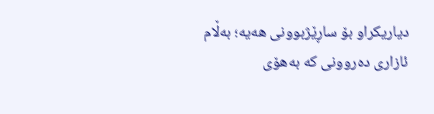دیاریکراو بۆ ساڕێژبوونی هەیە؛ بەڵام ئازاری دەروونی کە بەهۆی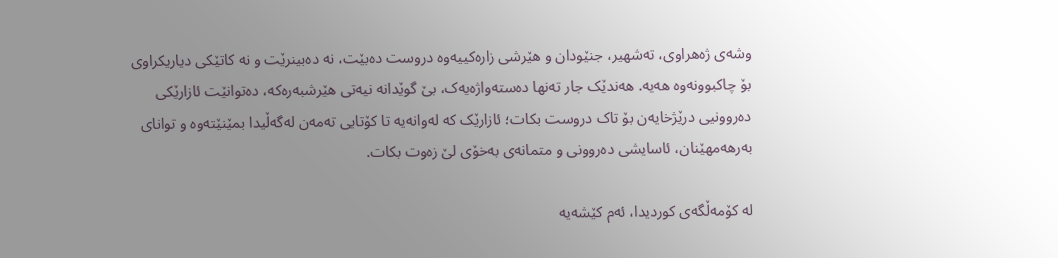وشەی ژەهراوی، تەشهیر، جنێودان و هێرشی زارەکییەوە دروست دەبێت، نە دەبینرێت و نە کاتێکی دیاریکراوی بۆ چاکبوونەوە هەیە. هەندێک جار تەنها دەستەواژەیەک، بێ گوێدانە نیەتی هێرشبەرەکە، دەتوانێت ئازارێکی دەروونیی درێژخایەن بۆ تاک دروست بکات؛ ئازارێک کە لەوانەیە تا کۆتایی تەمەن لەگەڵیدا بمێنێتەوە و توانای بەرهەمهێنان، ئاسایشی دەروونی و متمانەی بەخۆی لێ زەوت بکات.

لە کۆمەڵگەی کوردیدا، ئەم کێشەیە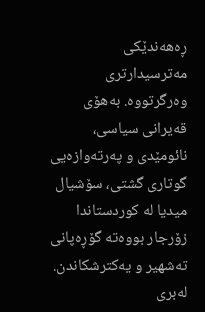ڕەهەندێکی مەترسیدارتری وەرگرتووە. بەهۆی قەیرانی سیاسی، نائومێدی و پەرتەوازەیی گوتاری گشتی، سۆشیال میدیا لە کوردستاندا زۆرجار بووەتە گۆڕەپانی تەشهیر و یەکترشکاندن. لەبری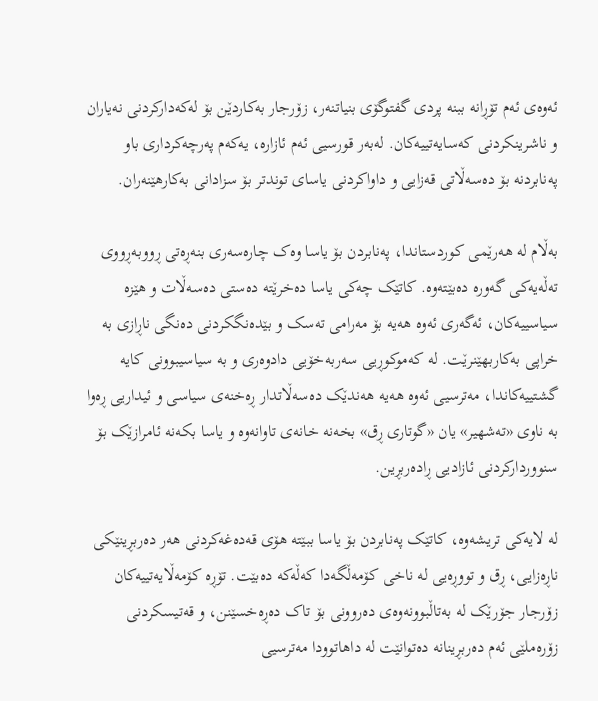ئەوەی ئەم تۆڕانە ببنە پردی گفتوگۆی بنیاتنەر، زۆرجار بەکاردێن بۆ لەکەدارکردنی نەیاران و ناشرینکردنی کەسایەتییەکان. لەبەر قورسیی ئەم ئازارە، یەکەم پەرچەکرداری باو پەنابردنە بۆ دەسەڵاتی قەزایی و داواکردنی یاسای توندتر بۆ سزادانی بەکارهێنەران.

بەڵام لە هەرێمی کوردستاندا، پەنابردن بۆ یاسا وەک چارەسەری بنەڕەتی ڕووبەڕووی تەڵەیەکی گەورە دەبێتەوە. کاتێک چەکی یاسا دەخرێتە دەستی دەسەڵات و هێزە سیاسییەکان، ئەگەری ئەوە هەیە بۆ مەرامی تەسک و بێدەنگکردنی دەنگی ناڕازی بە خراپی بەکاربهێنرێت. لە کەموکوڕیی سەربەخۆیی دادوەری و بە سیاسیبوونی کایە گشتییەکاندا، مەترسیی ئەوە هەیە هەندێک دەسەڵاتدار ڕەخنەی سیاسی و ئیداریی ڕەوا بە ناوی «تەشهیر» یان «گوتاری ڕق» بخەنە خانەی تاوانەوە و یاسا بکەنە ئامرازێک بۆ سنووردارکردنی ئازادیی ڕادەربڕین.

لە لایەکی تریشەوە، کاتێک پەنابردن بۆ یاسا ببێتە هۆی قەدەغەکردنی هەر دەربڕینێکی ناڕەزایی، ڕق و تووڕەیی لە ناخی کۆمەڵگەدا کەڵەکە دەبێت. تۆڕە کۆمەڵایەتییەکان زۆرجار جۆرێک لە بەتاڵبوونەوەی دەروونی بۆ تاک دەڕەخسێنن، و قەتیسکردنی زۆرەملێی ئەم دەربڕینانە دەتوانێت لە داهاتوودا مەترسیی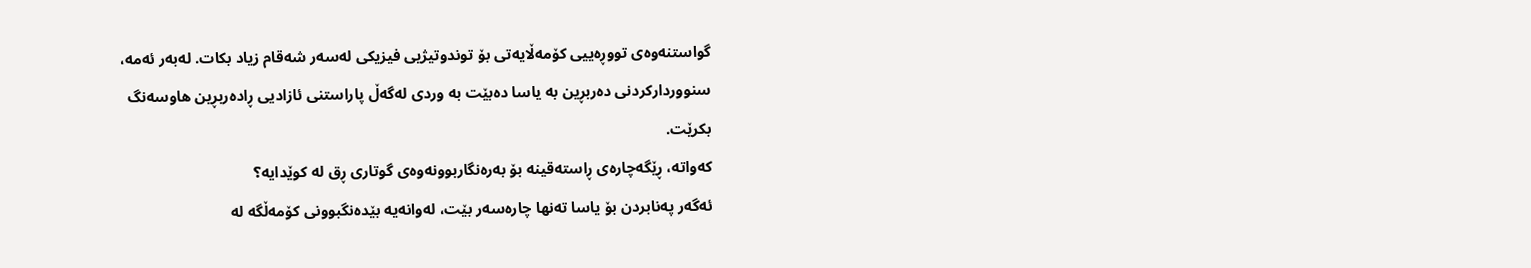گواستنەوەی تووڕەییی کۆمەڵایەتی بۆ توندوتیژیی فیزیکی لەسەر شەقام زیاد بکات. لەبەر ئەمە، سنووردارکردنی دەربڕین بە یاسا دەبێت بە وردی لەگەڵ پاراستنی ئازادیی ڕادەربڕین هاوسەنگ بکرێت.
کەواتە، ڕێگەچارەی ڕاستەقینە بۆ بەرەنگاربوونەوەی گوتاری ڕق لە کوێدایە؟
ئەگەر پەنابردن بۆ یاسا تەنها چارەسەر بێت، لەوانەیە بێدەنگبوونی کۆمەڵگە لە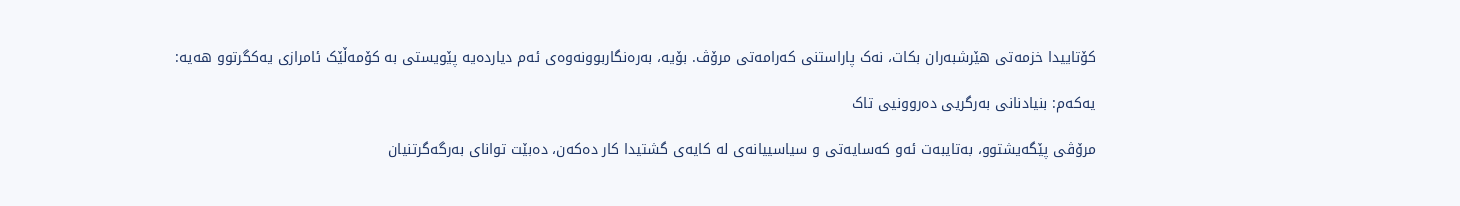کۆتاییدا خزمەتی هێرشبەران بکات، نەک پاراستنی کەرامەتی مرۆڤ. بۆیە، بەرەنگاربوونەوەی ئەم دیاردەیە پێویستی بە کۆمەڵێک ئامرازی یەکگرتوو هەیە:

یەکەم: بنیادنانی بەرگریی دەروونیی تاک

مرۆڤی پێگەیشتوو، بەتایبەت ئەو کەسایەتی و سیاسییانەی لە کایەی گشتیدا کار دەکەن، دەبێت توانای بەرگەگرتنیان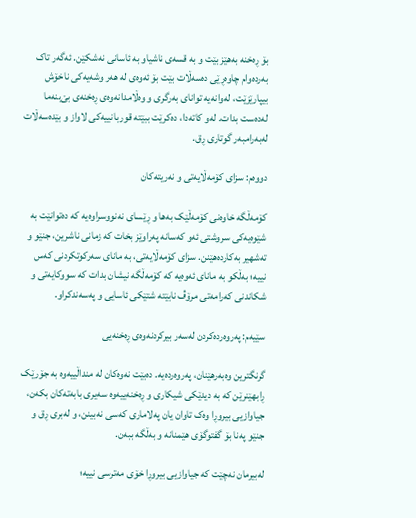بۆ ڕەخنە بەهێز بێت و بە قسەی ناشیاو بە ئاسانی نەشکێن. ئەگەر تاک بەردەوام چاوەڕێی دەسەڵات بێت بۆ ئەوەی لە هەر وشەیەکی ناخۆش بیپارێزێت، لەوانەیە توانای بەرگری و وەڵامدانەوەی ڕەخنەی بێ‌بنەما لەدەست بدات. لەو کاتەدا، دەکرێت ببێتە قوربانییەکی لاواز و بێدەسەڵات لەبەرامبەر گوتاری ڕق.

دووەم: سزای کۆمەڵایەتی و نەریتەکان

کۆمەڵگە خاوەنی کۆمەڵێک بەها و ڕێسای نەنووسراوەیە کە دەتوانێت بە شێوەیەکی سروشتی ئەو کەسانە پەراوێز بخات کە زمانی ناشرین، جنێو و تەشهیر بەکاردەهێنن. سزای کۆمەڵایەتی، بە مانای سەرکوتکردنی کەس نییە؛ بەڵکو بە مانای ئەوەیە کە کۆمەڵگە نیشان بدات کە سووکایەتی و شکاندنی کەرامەتی مرۆڤ نابێتە شتێکی ئاسایی و پەسەندکراو.

سێیەم: پەروەردەکردن لەسەر بیرکردنەوەی ڕەخنەیی

گرنگترین وەبەرهێنان، پەروەردەیە. دەبێت نەوەکان لە منداڵییەوە بە جۆرێک ڕابهێنرێن کە بە دیدێکی شیکاری و ڕەخنەییەوە سەیری بابەتەکان بکەن، جیاوازیی بیروڕا وەک تاوان یان پەلاماری کەسی نەبینن، و لەبری ڕق و جنێو پەنا بۆ گفتوگۆی هێمنانە و بەڵگە ببەن.

لەبیرمان نەچێت کە جیاوازیی بیروڕا خۆی مەترسی نییە؛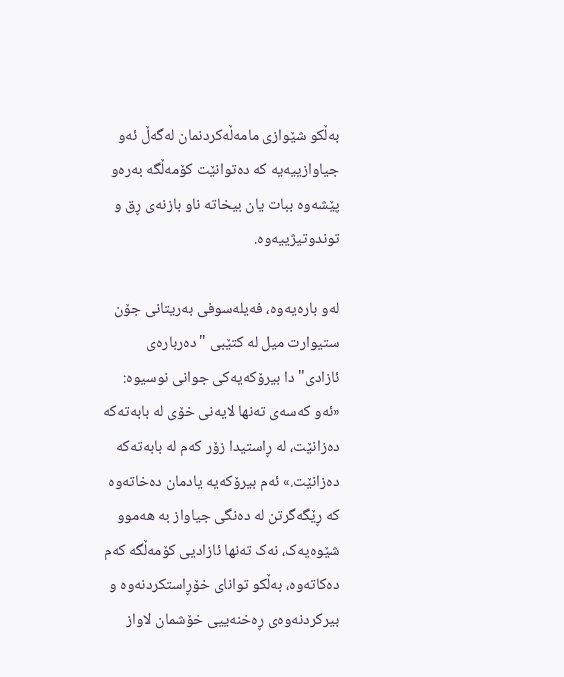بەڵکو شێوازی مامەڵەکردنمان لەگەڵ ئەو جیاوازییەیە کە دەتوانێت کۆمەڵگە بەرەو پێشەوە ببات یان بیخاتە ناو بازنەی ڕق و توندوتیژییەوە.

لەو بارەیەوە، فەیلەسوفی بەریتانی جۆن ستیوارت میل لە کتێبی "دەربارەی ئازادی"دا بیرۆکەیەکی جوانی نوسیوە: «ئەو کەسەی تەنها لایەنی خۆی لە بابەتەکە دەزانێت، لە ڕاستیدا زۆر کەم لە بابەتەکە دەزانێت.» ئەم بیرۆکەیە یادمان دەخاتەوە کە ڕێگەگرتن لە دەنگی جیاواز بە هەموو شێوەیەک، نەک تەنها ئازادیی کۆمەڵگە کەم دەکاتەوە، بەڵکو توانای خۆڕاستکردنەوە و بیرکردنەوەی ڕەخنەییی خۆشمان لاواز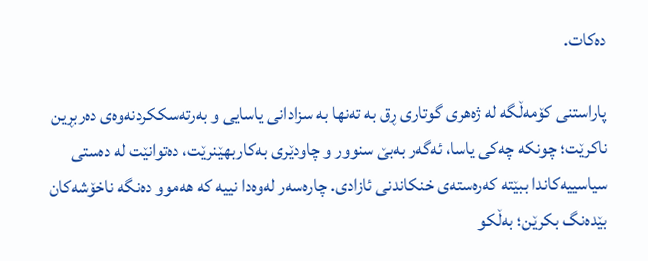دەکات.

پاراستنی کۆمەڵگە لە ژەهری گوتاری ڕق بە تەنها بە سزادانی یاسایی و بەرتەسککردنەوەی دەربڕین ناکرێت؛ چونکە چەکی یاسا، ئەگەر بەبێ سنوور و چاودێری بەکاربهێنرێت، دەتوانێت لە دەستی سیاسییەکاندا ببێتە کەرەستەی خنکاندنی ئازادی. چارەسەر لەوەدا نییە کە هەموو دەنگە ناخۆشەکان بێدەنگ بکرێن؛ بەڵکو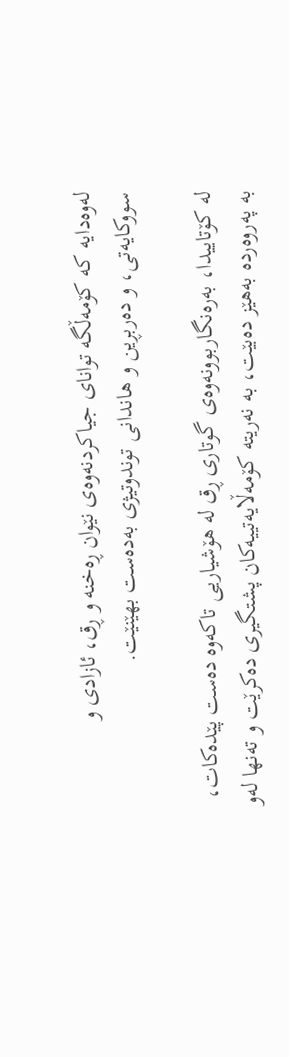لەوەدایە کە کۆمەڵگە توانای جیاکردنەوەی نێوان ڕەخنە و ڕق، ئازادی و سووکایەتی، و دەربڕین و هاندانی توندوتیژی بەدەست بهێنێت.

لە کۆتاییدا، بەرەنگاربوونەوەی گوتاری ڕق لە هۆشیاریی تاکەوە دەست پێدەکات، بە پەروەردە بەهێز دەبێت، بە نەریتە کۆمەڵایەتییەکان پشتگیری دەکرێت و تەنها لەو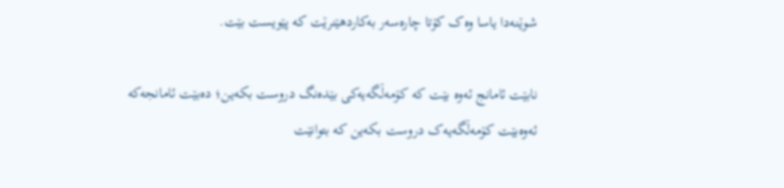شوێنەدا یاسا وەک کۆتا چارەسەر بەکاردهێنرێت کە پێویست بێت.

نابێت ئامانج ئەوە بێت کە کۆمەڵگەیەکی بێدەنگ دروست بکەین؛ دەبێت ئامانجەکە ئەوەبێت کۆمەڵگەیەک دروست بکەین کە بتوانێت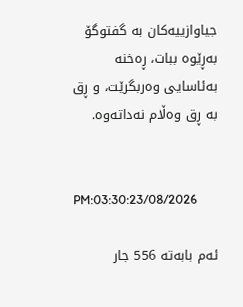جیاوازییەکان بە گفتوگۆ بەڕێوە ببات، ڕەخنە بەئاسایی وەربگرێت، و ڕق بە ڕق وەڵام نەداتەوە.


PM:03:30:23/08/2026

ئه‌م بابه‌ته 556 جار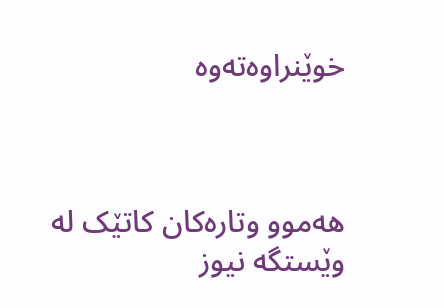خوێنراوه‌ته‌وه‌‌



هەموو وتارەکان کاتێک لە وێستگە نیوز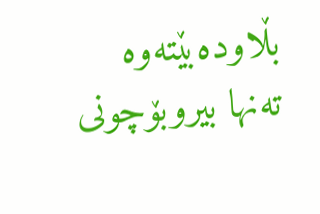بڵاودەبێتەوە تەنها بیروبۆچونی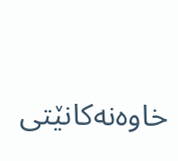خاوەنەکانێتی